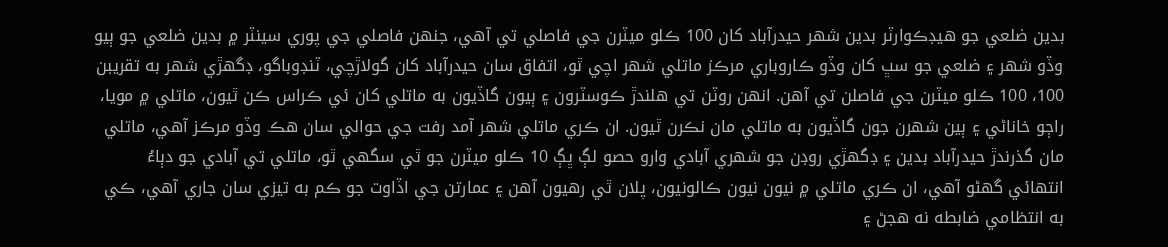بدين ضلعي جو ھيڊڪوارٽر بدين شھر حيدرآباد کان 100 ڪلو ميٽرن جي فاصلي تي آھي، جنھن فاصلي جي پوري سينٽر ۾ بدين ضلعي جو ٻيو وڏو شھر ۽ ضلعي جو سڀ کان وڏو ڪاروباري مرڪز ماتلي شھر اچي ٿو، اتفاق سان حيدرآباد کان گولاڙچي، ٽنڊوباگو، ڊگهڙي شھر به تقريبن 100، 100 ڪلو ميٽرن جي فاصلن تي آھن. انھن روٽن تي ھلندڙ ڪوسٽرون ۽ ٻيون گاڏيون به ماتلي کان ئي ڪراس ڪن ٿيون، ماتلي ۾ مويا، راڄو خاناڻي ۽ ٻين شھرن جون گاڏيون به ماتلي مان نڪرن ٿيون. ان ڪري ماتلي شھر آمد رفت جي حوالي سان ھڪ وڏو مرڪز آھي، ماتلي مان گذرندڙ حيدرآباد بدين ۽ ڊگهڙي روڊن جو شھري آبادي وارو حصو لڳ ڀڳ 10 ڪلو ميٽرن جو ٿي سگھي ٿو، ماتلي تي آبادي جو دٻاءُ انتھائي گھڻو آھي، ان ڪري ماتلي ۾ نيون نيون ڪالونيون، پلان ٿي رھيون آھن ۽ عمارتن جي اڏاوت جو ڪم به تيزي سان جاري آھي، ڪي به انتظامي ضابطه نه ھجڻ ۽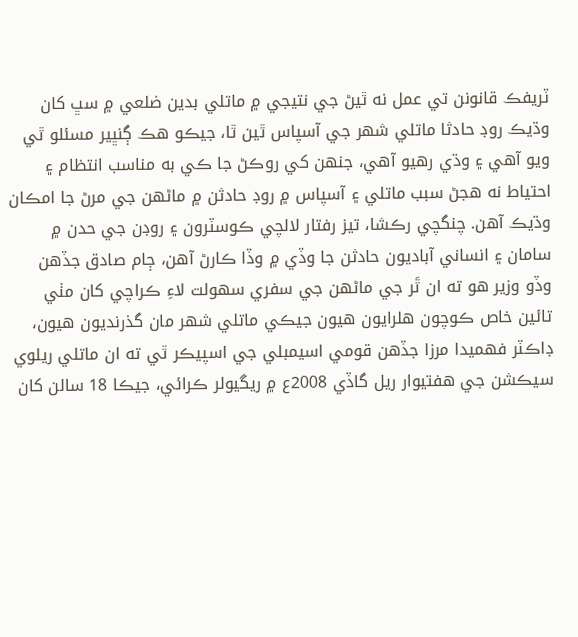ٽريفڪ قانونن تي عمل نه ٿيڻ جي نتيجي ۾ ماتلي بدين ضلعي ۾ سڀ کان وڌيڪ روڊ حادثا ماتلي شھر جي آسپاس ٿين ٿا، جيڪو ھڪ ڳنڀير مسئلو ٿي ويو آھي ۽ وڌي رھيو آھي، جنھن کي روڪڻ جا ڪي به مناسب انتظام ۽ احتياط نه ھجڻ سبب ماتلي ۽ آسپاس ۾ روڊ حادثن ۾ ماڻھن جي مرڻ جا امڪان وڌيڪ آھن. چنگچي رڪشا، تيز رفتار لالچي ڪوسٽرون ۽ روڊن جي حدن ۾ سامان ۽ انساني آباديون حادثن جا وڏي ۾ وڏا ڪارڻ آھن، ڄام صادق جڏھن وڏو وزير ھو ته ان ٿَر جي ماڻھن جي سفري سھولت لاءِ ڪراچي کان مٺي تائين خاص ڪوچون ھلرايون ھيون جيڪي ماتلي شھر مان گذرنديون ھيون، ڊاڪٽر فھميدا مرزا جڏھن قومي اسيمبلي جي اسپيڪر ٿي ته ان ماتلي ريلوي سيڪشن جي ھفتيوار ريل گاڏي 2008ع ۾ ريگيولر ڪرائي، جيڪا 18 سالن کان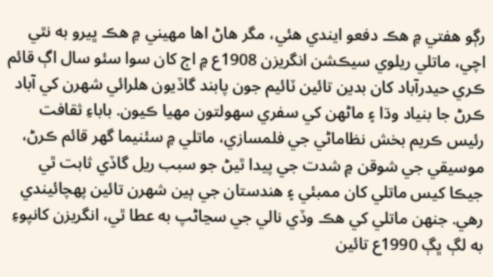رڳو ھفتي ۾ ھڪ دفعو ايندي ھئي، مگر ھاڻ اھا مھيني ۾ ھڪ ڀيرو به نٿي اچي، ماتلي ريلوي سيڪشن انگريزن 1908ع ۾ اڄ کان سوا سئو سال اڳ قائم ڪري حيدرآباد کان بدين تائين ٽائيم جون پابند گاڏيون ھلرائي شھرن کي آباد ڪرڻ جا بنياد وڌا ۽ ماڻھن کي سفري سھولتون مھيا ڪيون. باباءِ ثقافت رئيس ڪريم بخش نظاماڻي جي فلمسازي، ماتلي ۾ سئنيما گھر قائم ڪرڻ، موسيقي جي شوقن ۾ شدت جي پيدا ٿيڻ جو سبب ريل گاڏي ثابت ٿي جيڪا کيس ماتلي کان ممبئي ۽ ھندستان جي ٻين شھرن تائين پھچائيندي رھي. جنھن ماتلي کي ھڪ وڏي نالي جي سڃاڻپ به عطا ٿي، انگريزن کانپوءِ به لڳ ڀڳ 1990ع تائين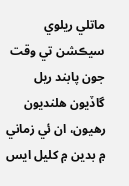ماتلي ريلوي سيڪشن تي وقت جون پابند ريل گاڏيون ھلنديون رھيون، ان ئي زماني ۾ بدين ۾ کليل ايس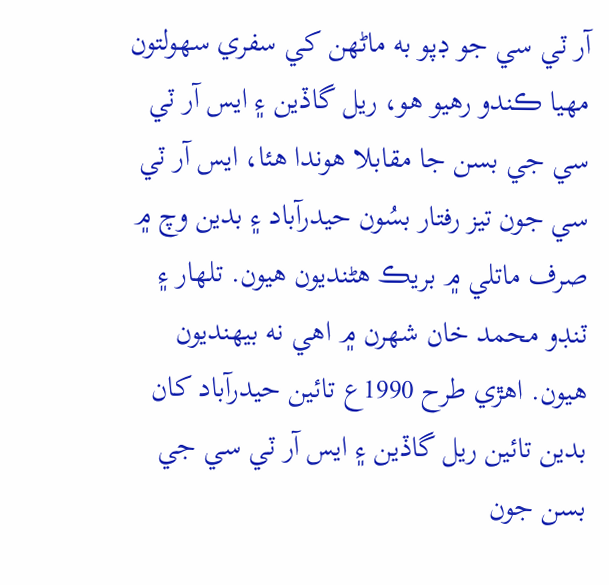آر ٽي سي جو ڊپو به ماڻھن کي سفري سھولتون مھيا ڪندو رھيو ھو، ريل گاڏين ۽ ايس آر ٽي سي جي بسن جا مقابلا ھوندا ھئا، ايس آر ٽي سي جون تيز رفتار بسُون حيدرآباد ۽ بدين وچ ۾ صرف ماتلي ۾ بريڪ ھڻنديون ھيون. تلھار ۽ ٽنڊو محمد خان شھرن ۾ اھي نه بيھنديون ھيون. اهڙي طرح 1990ع تائين حيدرآباد کان بدين تائين ريل گاڏين ۽ ايس آر ٽي سي جي بسن جون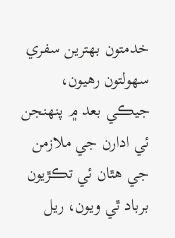خدمتون بھترين سفري سھولتون رھيون، جيڪي بعد ۾ پنھنجن ئي ادارن جي ملازمن جي ھٿان ئي تڪڙيون برباد ٿي ويون، ريل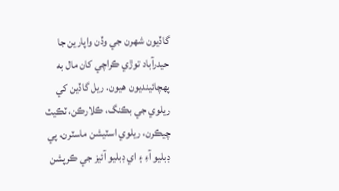گاڏيون شھرن جي وڏن واپارين جا حيدرآباد توڙي ڪراچي کان مال به پھچائينديون ھيون. ريل گاڏين کي ريلوي جي بڪنگ، ڪلارڪن، ٽڪيٽ چيڪرن، ريلوي اسٽيشن ماسٽرن، پي ڊبليو آءِ ۽ اي ڊبليو آئيز جي ڪرپشن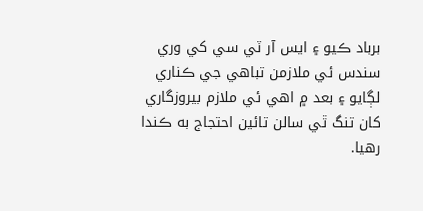برباد ڪيو ۽ ايس آر ٽي سي کي وري سندس ئي ملازمن تباھي جي ڪناري لڳايو ۽ بعد ۾ اھي ئي ملازم بيروزگاري کان تنگ ٿي سالن تائين احتجاج به ڪندا رھيا.